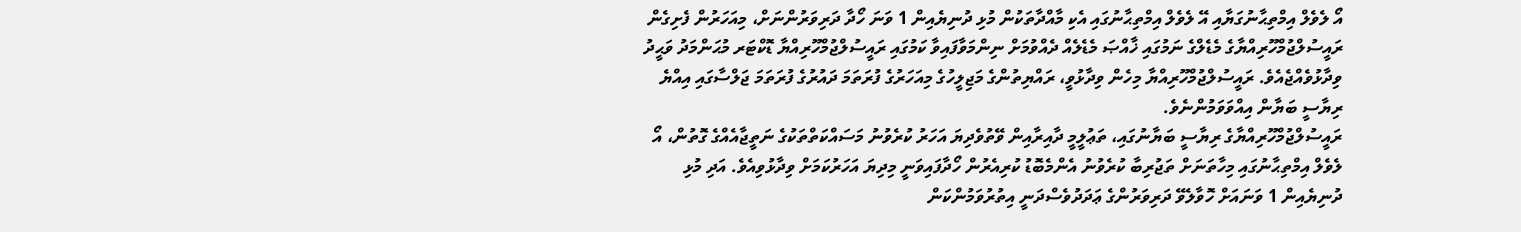އޯ ލެވެލް އިމްތިޙާނުގަޔާއި އޭ ލެވެލް އިމްތިޙާނުގައި އެކި މާއްދާތަކުން މުޅި ދުނިޔެއިން 1 ވަނަ ހޯދާ ދަރިވަރުންނަށް، މިއަހަރުން ފެށިގެން ރައީސުލްޖުމްހޫރިއްޔާގެ މެޑެލްގެ ނަމުގައި ޚާއްޞަ މެޑެލެއް ދެއްވުމަށް ނިންމަވާފައިވާ ކަމުގައި ރައީސުލްޖުމްހޫރިއްޔާ ޑޮކްޓަރ މުޙަންމަދު ވަޙީދު ވިދާޅުވެއްޖެއެވެ. ރައީސުލްޖުމްހޫރިއްޔާ މިހެން ވިދާޅުވީ، ރައްޔިތުންގެ މަޖިލީހުގެ މިއަހަރުގެ ފުރަތަމަ ދައުރުގެ ފުރަތަމަ ޖަލްސާގައި އިއްޔެ ރިޔާސީ ބަޔާން އިއްވަވަމުންނެވެ.
ރައީސުލްޖުމްހޫރިއްޔާގެ ރިޔާސީ ބަޔާނުގައި، ތަޢުލީމީ ދާއިރާއިން ވޭތުވެދިޔަ އަހަރު ކުރެވުނު މަސައްކަތްތަކުގެ ނަތީޖާއެއްގެ ގޮތުން، އޯ ލެވެލް އިމްތިޙާނުގައި މިހާތަނަށް ތަޖުރިބާ ކުރެވުނު އެންމެބޮޑު ކުރިއެރުން ހޯދާފައިވަނީ މިދިޔަ އަހަރުކަމަށް ވިދާޅުވިއެވެ. އަދި މުޅި ދުނިޔެއިން 1 ވަނައަށް ހޮވާލެވޭ ދަރިވަރުންގެ ޢަދަދުވެސްދަނީ އިތުރުވަމުންކަން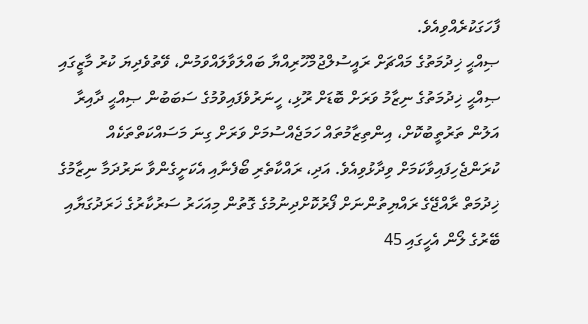ފާހަގަކުރެއްވިއެވެ.
ޞިއްޙީ ޚިދުމަތުގެ މައްޗަށް ރައީސުލްޖުމްހޫރިއްޔާ ބައްލަވާލައްވަމުން، ވޭތުވެދިޔަ ކުރު މާޒީގައި ޞިއްޙީ ޚިދުމަތުގެ ނިޒާމު ވަރަށް ބޮޑަށް ރޫޅި، ހީނަރުވެފައިވުމުގެ ސަބަބުން ޞިއްޙީ ދާއިރާ އަލުން ތަރުތީބުކޮށް، އިންތިޒާމުތައް ހަމަޖެއްސުމަށް ވަރަށް ގިނަ މަސައްކަތްތަކެއް ކުރަންޖެހިފައިވާކަމަށް ވިދާޅުވިއެވެ. އަދި، ރައްކާތެރި ބޯފެނާއި އެކަށީގެންވާ ނަރުދަމާ ނިޒާމުގެ ޚިދުމަތް ރާއްޖޭގެ ރައްޔިތުންނަށް ފޯރުކޮށްދިނުމުގެ ގޮތުން މިއަހަރު ސަރުކާރުގެ ޚަރަދުގަޔާއި ބޭރުގެ ލޯން އެހީގައި 45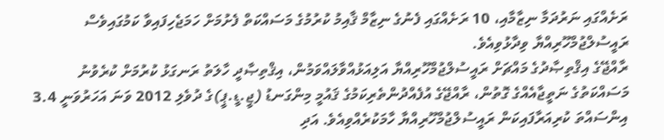ރަށެއްގައި ނަރުދަމާ ނިޒާމާއި، 10 ރަށެއްގައި ފެނުގެ ނިޒާމް ޤާއިމު ކުރުމުގެ މަސައްކަތް ފެށުމަށް ހަމަޖެހިފައިވާ ކަމުގައިވެސް ރައީސުލްޖުމްހޫރިއްޔާ ވިދާޅުވިއެވެ.
ރާއްޖޭގެ އިޤްތިޞާދުގެ މައްޗަށް ރައީސުލްޖުމްހޫރިއްޔާ އަލިއަޅުއްވާލައްވަމުން، އިޤްތިޞާދީ ހާލަތު ރަނގަޅު ކުރުމަށް ކުރެވުނު މަސައްކަތުގެ ނަތީޖާއެއްގެ ގޮތުން، ރާއްޖޭގެ އުފެއްދުންތެރިކަމުގެ ޤައުމީ މިންގަނޑު (ޖީ.ޑީ.ޕީ)ގެ ދުވެލި 2012 ވަނަ އަހަރުވަނީ 3.4 އިންސައްތަ ކުރިއަރާފައިކަން ރައީސުލްޖުމްހޫރިއްޔާ ހާމަކުރެއްވިއެވެ. އަދި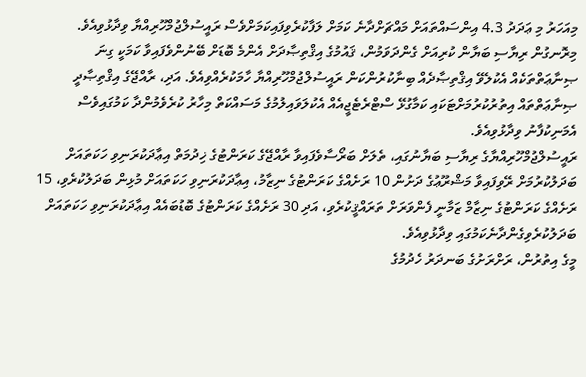މިއަހަރު މި ޢަދަދު 4.3 އިންސައްތައަށް މައްޗަށްދާނެ ކަމަށް ލަފާކުރެވިފައިކަމަށްވެސް ރައީސުލްޖުމްހޫރިއްޔާ ވިދާޅުވިއެވެ. މިރޮނގުން ރިޔާސި ބަޔާން ކުރިއަށް ގެންދަވަމުން، ޤައުމުގެ އިޤްތިޞާދަށް އެންމެ ބޮޑަށް ބޭނުންވެފައިވާ ކަމަކީ ގިނަ ޞިނާޢަތްތަކެއް އެކުލެވޭ އިޤްތިޞާދެއް ބިނާކުރުންކަން ރައީސުލްޖުމްހޫރިއްޔާ ހާމަކުރެއްވިއެވެ. އަދި، ރާއްޖޭގެ އިޤްތިޞާދީ ޞިނާޢަތްތައް އިތުރުކުރުމަށްޓަކައި ކަމާގުޅޭ ސްޓްރެޓެޖީއެއް އެކުލަވައިލުމުގެ މަސައްކަތް މިހާރު ކުރެވެމުންދާ ކަމުގައިވެސް އެމަނިކުފާނު ވިދާޅުވިއެވެ.
ރައީސުލްޖުމްހޫރިއްޔާގެ ރިޔާސި ބަޔާނުގައި، ތެލަށް ބަރޯސާވެފައިވާ ރާއްޖޭގެ ކަރަންޓުގެ ޚިދުމަތް އިޢާދަކުރަނިވި ހަކަތައަށް ބަދަލުކުރުމަށް ރޭވިފައިވާ މަޝްރޫޢުގެ ދަށުން 10 ރަށެއްގެ ކަރަންޓުގެ ނިޒާމު، އިޢާދަކުރަނިވި ހަކަތައަށް މުޅިން ބަދަލުކުރެވި، 15 ރަށެއްގެ ކަރަންޓުގެ ނިޒާމް ޒަމާނީ ފެންވަރަށް ތަރައްޤީކުރެވި، އަދި 30 ރަށެއްގެ ކަރަންޓުގެ ބޮޑުބައެއް އިޢާދަކުރަނިވި ހަކަތައަށް ބަދަލުކުރެވިގެންދާނެކަމުގައި ވިދާޅުވިއެވެ.
މީގެ އިތުރުން، ރަށްރަށުގެ ބަނދަރު ހެދުމުގެ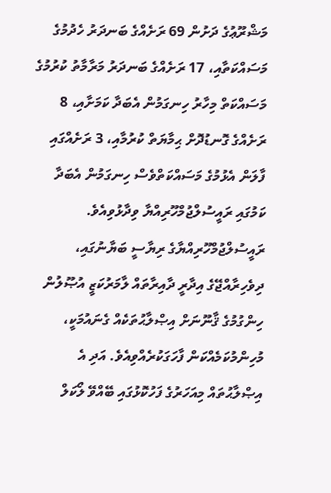މަޝްރޫޢުގެ ދަށުން 69 ރަށެއްގެ ބަނދަރު ހެދުމުގެ މަސައްކަތާއި، 17 ރަށެއްގެ ބަނދަރު މަރާމާތު ކުރުމުގެ މަސައްކަތް މިހާރު ހިނގަމުން އެބަދާ ކަމަށާއި، 8 ރަށެއްގެ ގޮނޑުދޮށް ޙިމާޔަތް ކުރުމާއި، 3 ރަށެއްގައި ފާލަން އެޅުމުގެ މަސައްކަތްވެސް ހިނގަމުން އެބަދާ ކަމުގައި ރައީސުލްޖުމްހޫރިއްޔާ ވިދާޅުވިއެވެ.
ރައީސުލްޖުމްހޫރިއްޔާގެ ރިޔާސީ ބަޔާނުގައި، ދިވެހިރާއްޖޭގެ އިދާރީ ދާއިރާތައް ލާމަރުކަޒީ އުޞޫލުން ހިންގުމުގެ ޤާނޫނަށް އިޞްލާޙުތަކެއް ގެނައުމަކީ، މުހިންމުކަމެއްކަން ފާހަގަކުރެއްވިއެވެ. އަދި އެ އިޞްލާޙުތައް މިއަހަރުގެ ފަހުކޮޅުގައި ބޭއްވޭ ލޯކަލް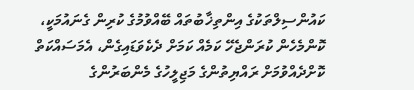ކައުންސިލްތަކުގެ އިންތިޚާބުތައް ބޭއްވުމުގެ ކުރިން ގެނައުމަކީ، ކޮންމެހެން ކުރަންޖެހޭ ކަމެއް ކަމަށް ދެކެވަޑައިގެން، އެމަސައްކަތް ކޮށްދެއްވުމަށް ރައްޔިތުންގެ މަޖިލީހުގެ މެންބަރުންގެ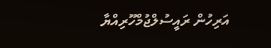އަރިހުން ރައީސުލްޖުމްހޫރިއްޔާ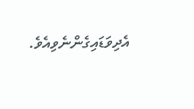އެދިވަޑައިގެންނެވިއެވެ.